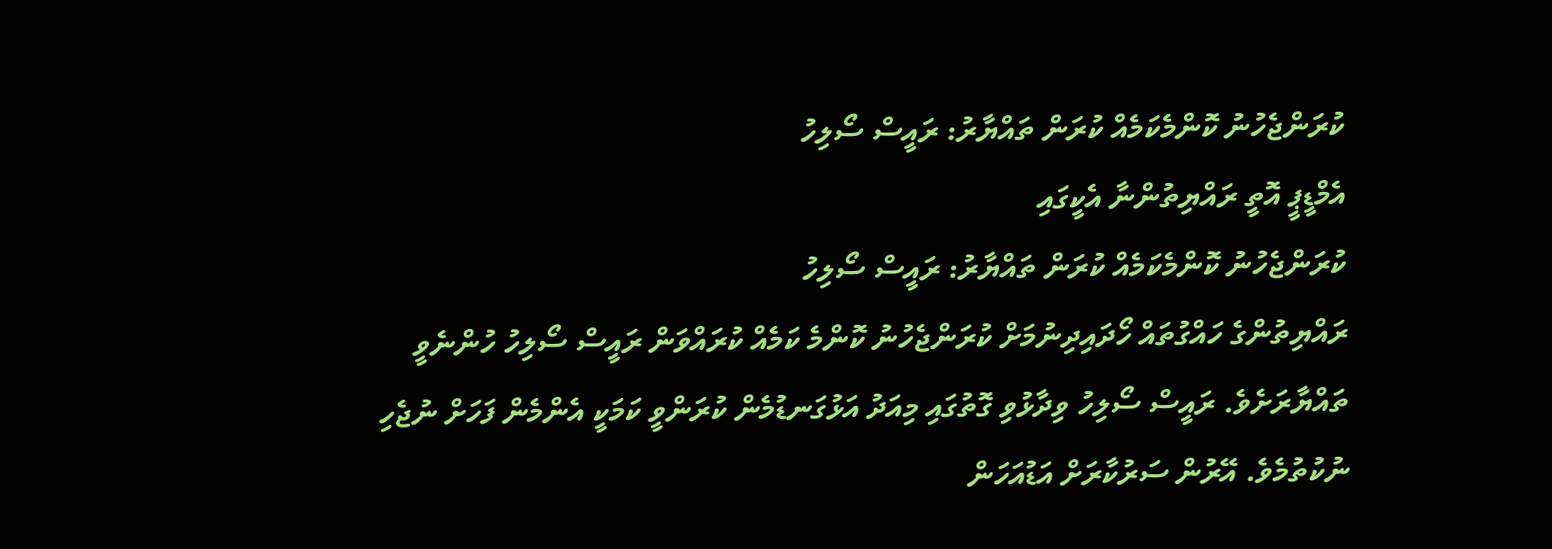ކުރަންޖެހުނު ކޮންމެކަމެއް ކުރަން ތައްޔާރު: ރައީސް ސޯލިހު
އެމްޑީޕީ އޮތީ ރައްޔިތުންނާ އެކީގައި
ކުރަންޖެހުނު ކޮންމެކަމެއް ކުރަން ތައްޔާރު: ރައީސް ސޯލިހު
ރައްޔިތުންގެ ހައްގުތައް ހޯދައިދިނުމަށް ކުރަންޖެހުނު ކޮންމެ ކަމެއް ކުރައްވަން ރައީސް ސޯލިހު ހުންނެވީ ތައްޔާރަށެވެ. ރައީސް ސޯލިހު ވިދާޅުވި ގޮތުގައި މިއަދު އަޅުގަނޑުމެން ކުރަންވީ ކަމަކީ އެންމެން ފަހަށް ނުޖެހި ނުކުތުމެވެ. އޭރުން ސަރުކާރަށް އަޑުއަހަން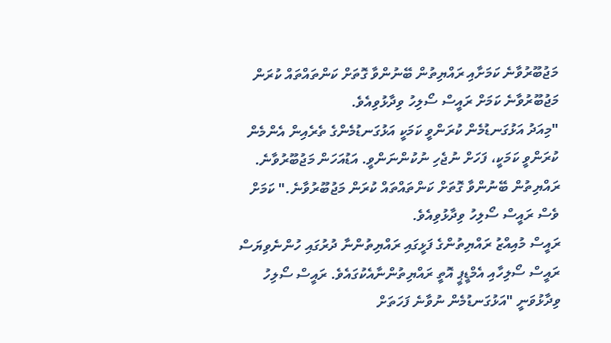މަޖުބޫރުވާނެ ކަމަށާއި ރައްޔިތުން ބޭނުންވާ ގޮތަށް ކަންތައްތައް ކުރަން މަޖުބޫރުވާނެ ކަމަށް ރައީސް ސޯލިހު ވިދާޅުވިއެވެ.
"މިއަދު އަޅުގަނޑުމެން ކުރަންވީ ކަމަކީ އަޅުގަނޑުމެންގެ ތެރެއިން އެންމެން ކުރަންވީ ކަމަކީ، ފަހަށް ނުޖެހި ނުކުންނަންވީ. އަޑުއަހަން މަޖުބޫރުވާނެ. ރައްޔިތުން ބޭނުންވާ ގޮތަށް ކަންތައްތައް ކުރަން މަޖުބޫރުވާނެ." ކަމަށް ވެސް ރައީސް ސޯލިހު ވިދާޅުވިއެވެ.
ރައީސް މުއިއްޒު ރައްޔިތުންގެ ފަޅީގައި ރައްޔިތުންނާ ދުރުގައި ހުންނެވިޔަސް ރައީސް ސޯލިހާއި އެމްޑީޕީ އޮތީ ރައްޔިތުންނާއެކުގައެވެ. ރައީސް ސޯލިހު ވިދާޅުވަނީ "އަޅުގަނޑުމެން ނުވާނެ ފަހަތަށް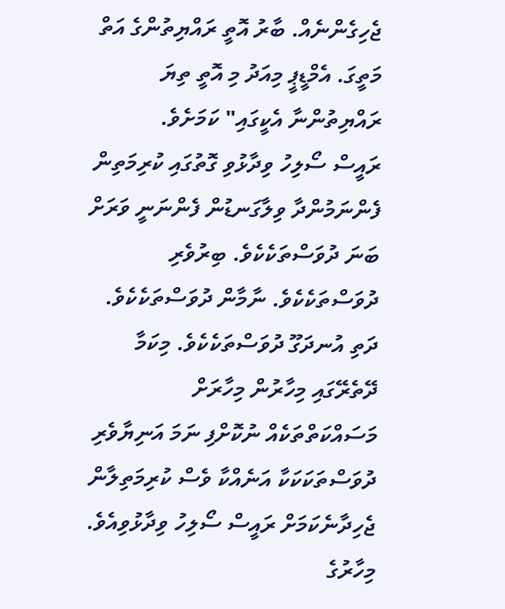ޖެހިގެންނެއް. ބާރު އޮތީ ރައްޔިތުންގެ އަތް މަތީގަ. އެމްޑީޕީ މިއަދު މި އޮތީ ތިޔަ ރައްޔިތުންނާ އެކީގައި" ކަމަށެވެ.
ރައީސް ސޯލިހު ވިދާޅުވި ގޮތުގައި ކުރިމަތިން ފެންނަމުންދާ ވިލާގަނޑުން ފެންނަނީ ވަރަށް ބަނަ ދުވަސްތަކެކެވެ. ބިރުވެރި ދުވަސްތަކެކެވެ. ނާމާން ދުވަސްތަކެކެވެ. ދަތި އުނދަގޫ ދުވަސްތަކެކެވެ. މިކަމާ ދޭތެރޭގައި މިހާރުން މިހާރަށް މަސައްކަތްތަކެއް ނުކޮށްފި ނަމަ އަނިޔާވެރި ދުވަސްތަކަކަކާ އަނެއްކާ ވެސް ކުރިމަތިލާން ޖެހިދާނެކަމަށް ރައީސް ސޯލިހު ވިދާޅުވިއެވެ.
މިހާރުގެ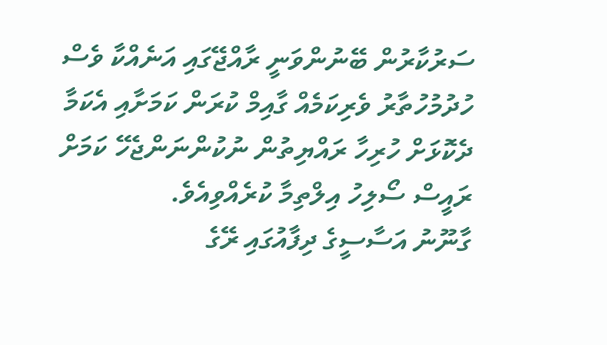ސަރުކާރުން ބޭނުންވަނީ ރާއްޖޭގައި އަނެއްކާ ވެސް ހުދުމުހުތާރު ވެރިކަމެއް ގާއިމް ކުރަން ކަމަށާއި އެކަމާ ދެކޮޅަށް ހުރިހާ ރައްޔިތުން ނުކުންނަންޖެހޭ ކަމަށް ރައީސް ސޯލިހު އިލްތިމާ ކުރެއްވިއެވެ.
ގާނޫނު އަސާސީގެ ދިފާއުގައި ރޭގެ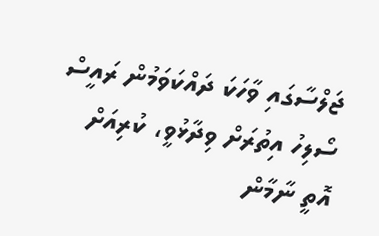ޖަލްސާގައި ވާހަކަ ދައްކަވަމުން ރައީސް ސޯލިހު އިތުރަށް ވިދާޅުވީ، ކުރިއަށް އޮތީ ނާމާން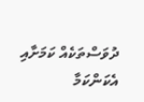ދުވަސްތަކެއް ކަމަށާއި އެކަންކަމާ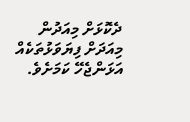ދެކޮޅަށް މިއަދުން މިއަދަށް ފިޔަވަޅުތަކެއް އަޅަންޖެހޭ ކަމަށެވެ.